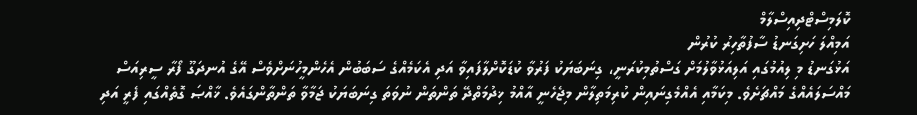ކޮލަމިސްޓްދިއިސްލާމް
އަމިއްލަ ހަށިގަނޑު ސާފުތާހިރު ކުރުން
އަޅުގަނޑު މި ލިއުމުގައި އަލިއަޅުވާލުމަށް ގަސްތުމިކުރަނީ، ގިނަބަޔަކު ފަރުވާ ކުޑަކޮށްލާފައިވާ އަދި އެކަމެއްގެ ސަބަބުން އެހެންމީހުނަށްވެސް އޭގެ އުނދަގޫ ފޯރާ ސީރިއަސް މައްސަލައެއްގެ މައްޗަށެވެ. މިކަމާއި އެއްމެގިނައިން ކުރިމަތިލާން މިޖެހެނީ އާއްމު ޚިދުމަތްދޭ ތަންތަން ނުވަތަ ގިނަބަޔަކު ޖަމާވާ ތަންތާންގައެވެ. ޚާއްޞަ ގޮތެއްގައި ފެރީ އަދި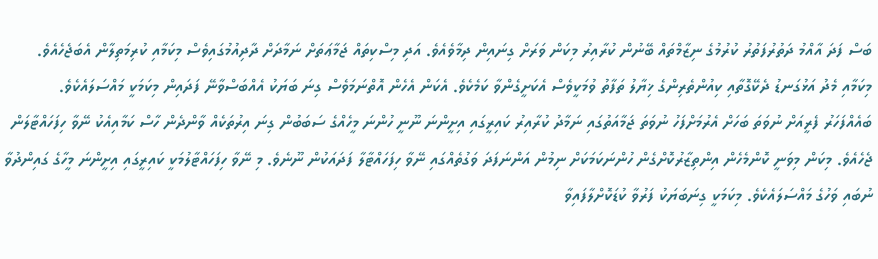ބަސް ފަދަ އާއްމު ދަތުރުފަތުރު ކުރުމުގެ ނިޒާމްތައް ބޭނުން ކުރާއިރު މިކަން ވަރަށް ގިނައިން ދިމާވެއެވެ. އަދި މިސްކިތައް ޖަމާޢަތަށް ނަމާދަށް ދާދިއުމުގައިވެސް މިކަމާއި ކުރިމަތިލާން އެބަޖެހެއެވެ. މިކަމާއި މެދު އަޅުގަނޑު ދެކޭގޮތާއި ކިއުންތެރިންގެ ޚިޔާލު ތަފާތު ވުމަކީވެސް އެކަށީގެންވާ ކަމެކެވެ. އެކަން އެހެން އޮތްނަމަވެސް ގިނަ ބަޔަކު އެއްބަސްވާނޭ ފަދައިން މިކަމަކީ މައްސަލައެކެވެ.
ބައެއްފަހަރު ފެރީއަށް ނުވަތަ ބަހަށް އެރުމަށްފަހު ނުވަތަ ޖަމާއަތުގައި ނަމާދު ކުރާއިރު ކައިރީގައި އިށީންނަ ނޫނީ ހުންނަ މީހެއްގެ ސަބަބުން ގިނަ އިރުތަކެއް ވާންދެން ހާސް ކަމާއިއެކު ނޭވާ ހިފަހައްޓާލަން ޖެހެއެވެ. މިކަން މިވަނީ ކޮންމެހެން އިންތިޒާރުކޮށްގެން ހުންނަކަމަކަށް ނިމުން އަންނަފަދަ ވަގުތެއްގައި ނޭވާ ހިފަހައްޓާލާ ފަދައަކުން ނޫނެވެ. މި ނޭވާ ހިފަހައްޓާލުމަކީ ކައިރީގައި އިށީންނަ މީހާގެ ގައިންދުވާ ނުބައި ވަހުގެ މައްސަލައެކެވެ. މިކަމަކީ ގިނަބަޔަކު ފަރުވާ ކުޑަކޮށްލާފައިވާ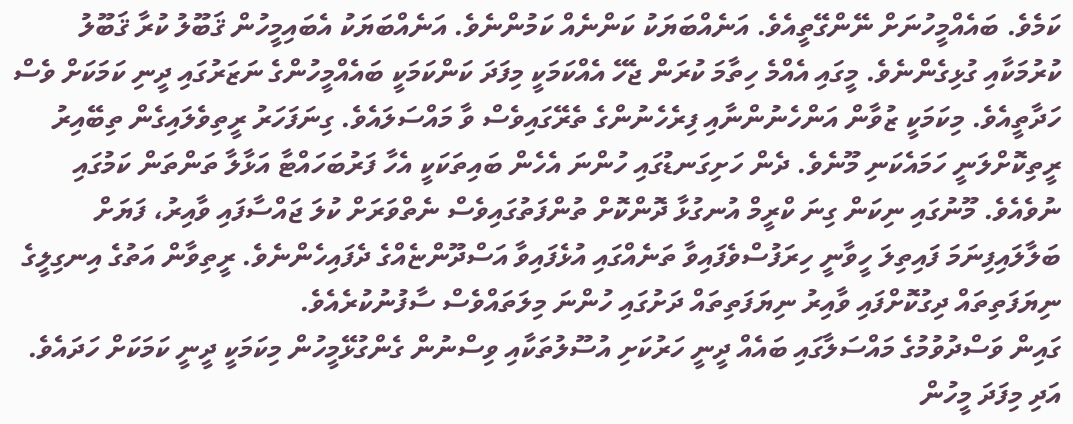ކަމެވެ. ބައެއްމީހުނަށް ނޭންގޭތީއެވެ. އަނެއްބަޔަކު ކަންނެއް ކަމުންނެވެ. އަނެއްބަޔަކު އެބައިމީހުން ޤަބޫލު ކުރާ ޤަބޫލު ކުރުމަކާއި ގުޅިގެންނެވެ. މީގައި އެއްމެ ހިތާމަ ކުރަން ޖެހޭ އެއްކަމަކީ މިފަދަ ކަންކަމަކީ ބައެއްމީހުންގެ ނަޒަރުގައި ދީނި ކަމަކަށް ވެސް ހަދާތީއެވެ. މިކަމަކީ ޒުވާން އަންހެނުންނާއި ފިރެހެނުންގެ ތެރޭގައިވެސް ވާ މައްސަލައެވެ. ގިނަފަހަރު ރީތިވެލައިގެން ތިބޭއިރު ރީތިކޮށްލަނީ ހަމައެކަނި މޫނެވެ. ދެން ހަށިގަނޑުގައި ހުންނަ އެހެން ބައިތަކަކީ އެހާ ފަރުބަހައްޓާ އަޅާލާ ތަންތަން ކަމުގައި ނުވެއެވެ. މޫނުގައި ނިކަން ގިނަ ކްރީމް އުނގުޅާ ދޮންކޮށް ތުންފަތުގައިވެސް ނެތްވަރަށް ކުލަ ޖައްސާފައި ވާއިރު، ފަޔަށް ބަލާލައިފިނަމަ ފައިތިލަ ހީވާނީ ހިރަފުސްވެފައިވާ ތަނެއްގައި އުޅެފައިވާ އަސްދޫންޏެއްގެ ދެފައިހެންނެވެ. ރީތިވާން އަތުގެ އިނގިލީގެ ނިޔަފަތިތައް ދިގުކޮށްފައި ވާއިރު ނިޔަފަތިތައް ދަށުގައި ހުންނަ މިލަތައްވެސް ސާފުނުކުރެއެވެ.
ގައިން ވަސްދުވުމުގެ މައްސަލާގައި ބައެއް ދީނީ ހަރުކަށި އުސޫލުތަކާއި ވިސްނުން ގެންގުޅޭމީހުން މިކަމަކީ ދީނީ ކަމަކަށް ހަދައެވެ. އަދި މިފަދަ މީހުން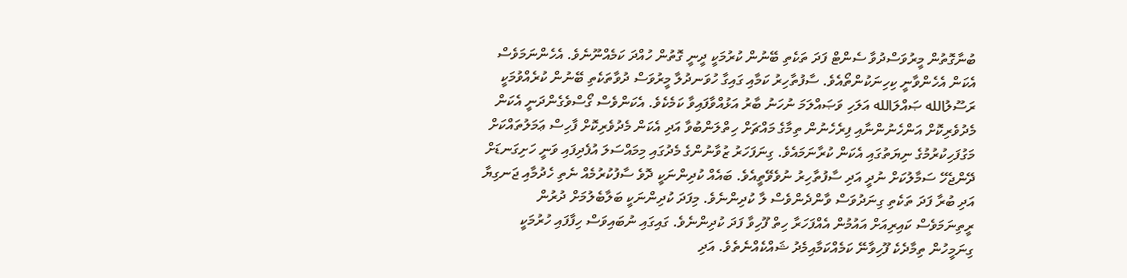ބުނާގޮތުން މީރުވަސްދުވާ ސެންޓް ފަދަ ތަކެތި ބޭނުން ކުރުމަކީ ދީނީ ގޮތުން ހުއްދަ ކަމެއްނޫނެވެ. އެހެންނަމަވެސް އެކަން އެހެންވާނީ ކިހިނަކުންތޯއެވެ. ސާފުތާހިރު ކަމާއި ގައިގާ ހުވަނދުލާ މީރުވަސް ދުވާތަކެތި ބޭނުން ކުރެއްވުމަކީ ރަސޫލުالله ޞައްލަالله އަލަހި ވަޞައްލަމަ ނުހަނު ބާރު އަޅުއްވާފައިވާ ކަމެކެވެ. އެކަންވެސް ގޯސްވެގެންދަނީ އެކަން މެދުވެރިކޮށް އަންހެނުންނާއި ފިރެހެނުން ތިމާގެ މައްޗަށް ހިތްލަންބުވާ އަދި އެކަން މެދުވެރިކޮށް ފާހިސް ޢަމަލުތައްކަށް މަގުފަހިކުރުމުގެ ނިޔަތުގައި އެކަން ކުރާނަމައެވެ. ގިނަފަހަރު ޒުވާނުންގެ މެދުގައި މިމައްސަލަ އުފެދިފައި ވަނީ ހަށިގަނޑަށް ދޭންޖެހޭ ސަމާލުކަށް ނުދީ އަދި ސާފުތާހިރު ނުވެވޭތީއެވެ. ބައެއް ކުދިންނަކީ ދޮވެ ސާފުކުރުމެއް ނެތި ހެދުމާއި ޖަނގިޔާ އަދި ބުރާ ފަދަ ތަކެތި ގިނަދުވަސް ވާންދެންވެސް ލާ ކުދިންނެވެ. މިފަދަ ކުދިންނަކީ ބަލާބެލުމަށް ދުރުން ރީތިނަމަވެސް ކައިރިއަށް އައުމުން އެއްފަހަރާ ހިތް ފޫހިވާ ފަދަ ކުދިންނެވެ. ގައިގައި ނުބައިވަސް ހިފާފައި ހުރުމަކީ ގިނަމީހުން ތިމާދެކެ ފޫހިވާނޭ ކަމެއްކަމާއިމެދު ޝައްކެއްނެތެވެ. އަދި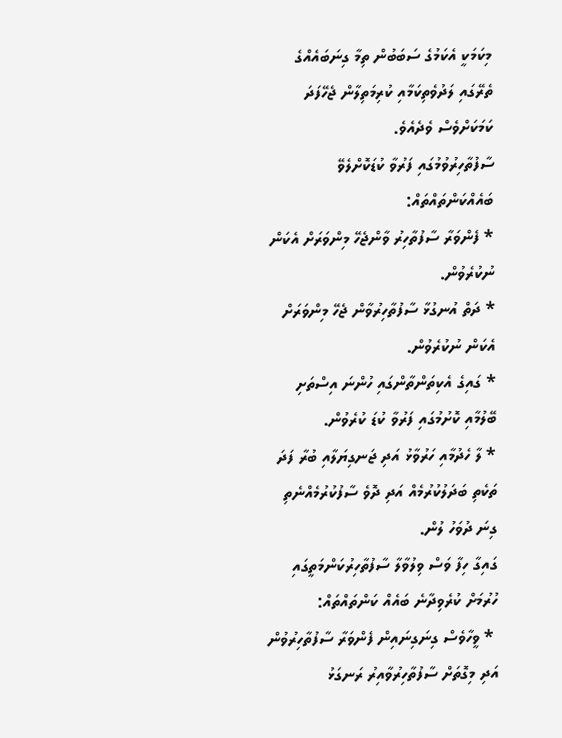މިކަމަކީ އެކަމުގެ ސަބަބުން ތިމާ ގިނަބައެއްގެ ތެރޭގައި ލަދުވެތިކަމާއި ކުރިމަތިލާން ޖެހޭފަދަ ކަމަކަށްވެސް ވެދެއެވެ.
ސާފުތާހިރުވުމުގައި ފަރުވާ ކުޑަކޮށްލެވޭ ބައެއްކަންތައްތައް:
* ފެންވަރާ ސާފުތާހިރު ވާންޖެހޭ މިންވަރަށް އެކަން ނުކުރެވުން.
* ދަތް އުނގުޅާ ސާފުތާހިރުވާން ޖެހޭ މިންވަރަށް އެކަން ނުކުރެވުން.
* ގައިގެ އެކިތަންތާންގައި ހުންނަ އިސްތަށި ބޭލުމާއި ކޮށުމުގައި ފަރުވާ ކުޑަ ކުރެވުން.
* ލާ ހެދުމާއި ހަރުވާޅު އަދި ޖަނގިޔަލާއި ބުރާ ފަދަ ތަކެތި ބަދަލުކުރުމެއް އަދި ދޮވެ ސާފުކުރުމެއްނެތި ގިނަ ދުވަހު ލުން.
ގައިގާ ހިފާ ވަސް ވިލުވާލާ ސާފުތާހިރުކަންމަތީގައި ހުރުމަށް ކުރެވިދާނެ ބައެއް ކަންތައްތައް:
 * ވީހާވެސް ގިނަގިނައިން ފެންވަރާ ސާފުތާހިރުވުން އަދި މިގޮތަށް ސާފުތާހިރުވާއިރު ރަނގަޅު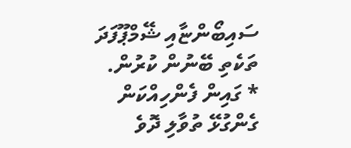ސައިބޯންޏާއި ޝޭމްޕޫފަދަ ތަކެތި ބޭނުން ކުރުން.
* ގައިން ފެންހިއްކަން ގެންގުޅޭ ތުވާލި ދޮވެ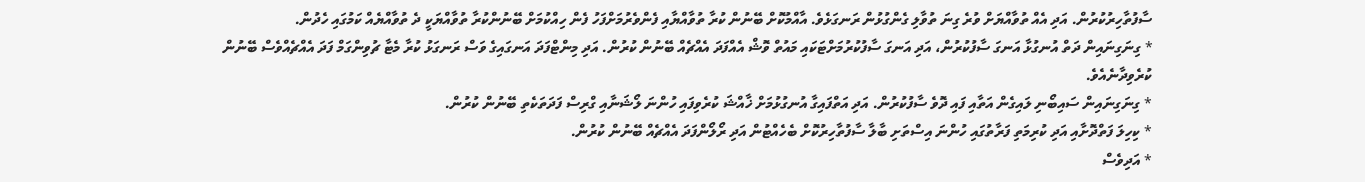ސާފުތާހިރުކުރުން. އަދި އެއް ތުވާއްޔަށް ވުރެ ގިނަ ތުވާލި ގެންގުޅުން ރަނގަޅެވެ. އާއްމުކޮށް ބޭނުން ކުރާ ތުވާއްޔާއި ފެންވެރުމަށްފަހު ފެން ހިއްކުމަށް ބޭނުންކުރާ ތުވާއްޔަކީ ދެ ތުވާއްޔެއް ކަމުގައި ހެދުން.
* ގިނަގިނައިން ދަތް އުނގުޅާ އަނގަ ސާފުކުރުން، އަދި އަނގަ ސާފުކުރުމަށްޓަކައި މައުތް ވޮޝް އެއްފަދަ އެއްޗެއް ބޭނުން ކުރުން. އަދި މިންޓްފަދަ އަނގައިގެ ވަސް ރަނގަޅު ކުރާ މެޓާ ޗުވިންގަމް ފަދަ އެއްޗެއްވެސް ބޭނުން ކުރެވިދާނެއެވެ.
* ގިނަގިނައިން ސައިބޯނި ލައިގެން އަތާއި ފައި ދޮވެ ސާފުކުރުން. އަދި އަތްފައިގާ އުނގުޅުމަށް ޚާއްޝަ ކުރެވިފައި ހުންނަ ލޯޝަނާއި ގްރިސް ފަދަތަކެތި ބޭނުން ކުރުން.
* ކިހިލަ ފަތްދޮށާއި އަދި ކުރިމަތި ފަރާތުގައި ހުންނަ އިސްތަށި ބާލާ ސާފުތާހިރުކޮށް ބެހެއްޓުން އަދި ރޯލޯންފަދަ އެއްޗެއް ބޭނުން ކުރުން.
* އަދިވެސް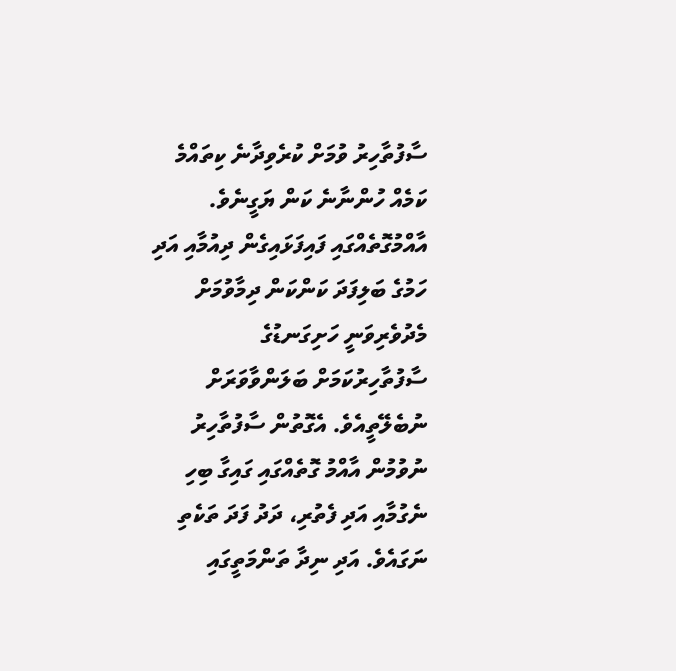ސާފުތާހިރު ވުމަށް ކުރެވިދާނެ ކިތައްމެ ކަމެއް ހުންނާނެ ކަން ޔަގީނެވެ.
އާއްމުގޮތެއްގައި ފައިފަޅައިގެން ދިއުމާއި އަދި ހަމުގެ ބަލިފަދަ ކަންކަން ދިމާވުމަށް މެދުވެރިވަނީ ހަށިގަނޑުގެ ސާފުތާހިރުކަމަށް ބަލަންވާވަރަށް ނުބެލޭތީއެވެ. އެގޮތުން ސާފުތާހިރު ނުވުމުން އާއްމު ގޮތެއްގައި ގައިގާ ބިހި ނެގުމާއި އަދި ފެތުރި، ދަދު ފަދަ ތަކެތި ނަގައެވެ. އަދި ނިދާ ތަންމަތީގައި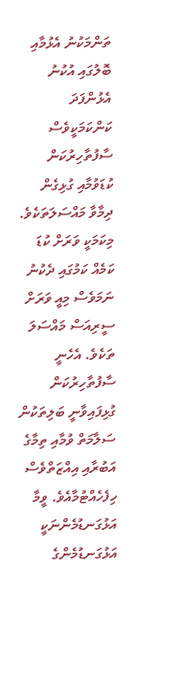ތަންމަކުނު އެޅުމާއި ބޮލުގައި އުކުނު އެޅުންފަދަ ކަންކަމަކީވެސް ސާފުތާހިރުކަން ކުޑަވުމާއި ގުޅިގެން ދިމާވާ މައްސަލަތަކެވެ.
މިކަމަކީ ވަރަށް ކުޑަ ކަމެއް ކަމުގައި ދެކުނު ނަމަވެސް މިއީ ވަރަށް ސީރިއަސް މައްސަލަ ތަކެވެ. އެހެނީ ސާފުތާހިރުކަން ގުޅިފައިވާނީ ބަލިތަކުން ސަލާމަތް ވުމާއި ތިމާގެ އަބުރާއި އިއްޒަތްވެސް ހިފެހެއްޓުމާއެވެ. ވީމާ އަޅުގަނޑުމެންނަކީ އަޅުގަނޑުމެންގެ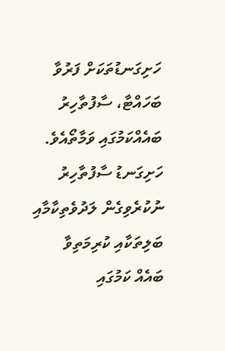ހަށިގަނޑުތަކަށް ފަރުވާ ބަހައްޓާ، ސާފުތާހިރު ބައެއްކަމުގައި ވަމާތޯއެވެ. ހަށިގަނޑު ސާފުތާހިރު ނުކުރެވިގެން ލަދުވެތިކާމާއި ބަލިތަކާއި ކުރިމަތިވާ ބައެއް ކަމުގައި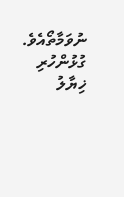ނުވަމާތޯއެވެ.
ގުޅުންހުރި
ޚިޔާލު